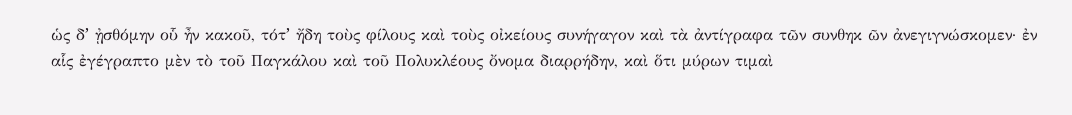ὡς δʼ ᾐσθόμην οὗ ἦν κακοῦ, τότʼ ἤδη τοὺς φίλους καὶ τοὺς οἰκείους συνήγαγον καὶ τὰ ἀντίγραφα τῶν συνθηκ ῶν ἀνεγιγνώσκομεν· ἐν αἷς ἐγέγραπτο μὲν τὸ τοῦ Παγκάλου καὶ τοῦ Πολυκλέους ὄνομα διαρρήδην, καὶ ὅτι μύρων τιμαὶ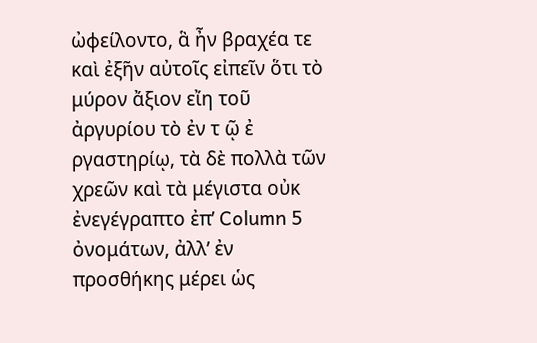ὠφείλοντο, ἃ ἦν βραχέα τε καὶ ἐξῆν αὐτοῖς εἰπεῖν ὅτι τὸ μύρον ἄξιον εἴη τοῦ ἀργυρίου τὸ ἐν τ ῷ ἐ ργαστηρίῳ, τὰ δὲ πολλὰ τῶν χρεῶν καὶ τὰ μέγιστα οὐκ ἐνεγέγραπτο ἐπʼ Column 5 ὀνομάτων, ἀλλʼ ἐν προσθήκης μέρει ὡς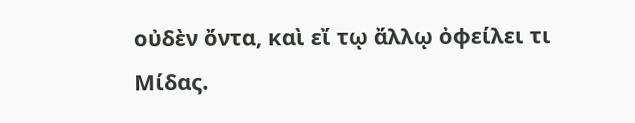οὐδὲν ὄντα, καὶ εἴ τῳ ἄλλῳ ὀφείλει τι Μίδας.